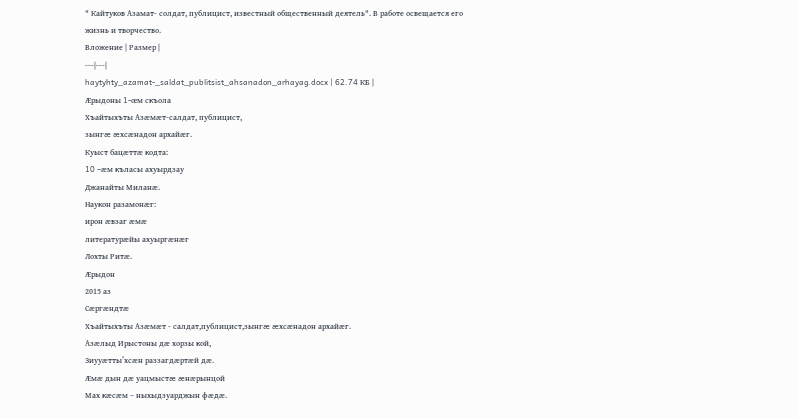" Кайтуков Азамат- солдат, публицист, известный общественный деятель". В работе освещается его жизнь и творчество.
Вложение | Размер |
---|---|
haytyhty_azamat-_saldat_publitsist_ahsanadon_arhayag.docx | 62.74 КБ |
Æрыдоны 1-œм скъола
Хъайтыхъты Азæмæт-салдат, публицист,
зынгæ æхсæнадон архайæг.
Куыст бацæттæ кодта:
10 –æм къласы ахуырдзау
Джанайты Миланæ.
Наукон разамонæг:
ирон æвзаг æмæ
литературæйы ахуыргæнæг
Лохты Ритæ.
Æрыдон
2015 аз
Сæргæндтæ
Хъайтыхъты Азæмæт - салдат,публицист,зынгæ æхсæнадон архайæг.
Азæлыд Ирыстоны дæ хорзы кой,
Зиууæтты’хсæн раззагдæртæй дæ.
Æмæ дын дæ уацмыстæ æнæрынцой
Мах кæсæм – ныхыдзуарджын фæдæ.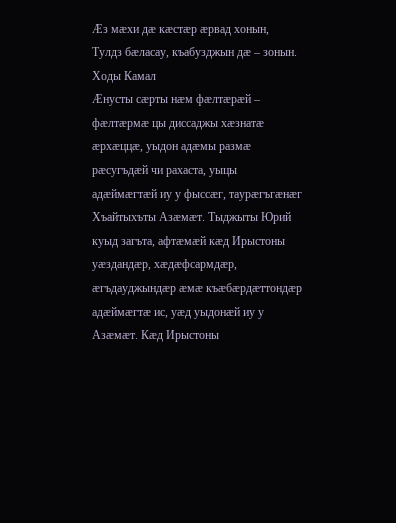Æз мæхи дæ кæстæр æрвад хонын,
Тулдз бæласау, къабузджын дæ – зонын.
Ходы Камал
Æнусты сæрты нæм фæлтæрæй – фæлтæрмæ цы диссаджы хæзнатæ æрхæццæ, уыдон адæмы размæ рæсугъдæй чи рахаста, уыцы адæймæгтæй иу у фыссæг, таурæгъгæнæг Хъайтыхъты Азæмæт. Тыджыты Юрий куыд загъта, афтæмæй кæд Ирыстоны уæздандæр, хæдæфсармдæр, æгъдауджындæр æмæ къæбæрдæттондæр адæймæгтæ ис, уæд уыдонæй иу у Азæмæт. Кæд Ирыстоны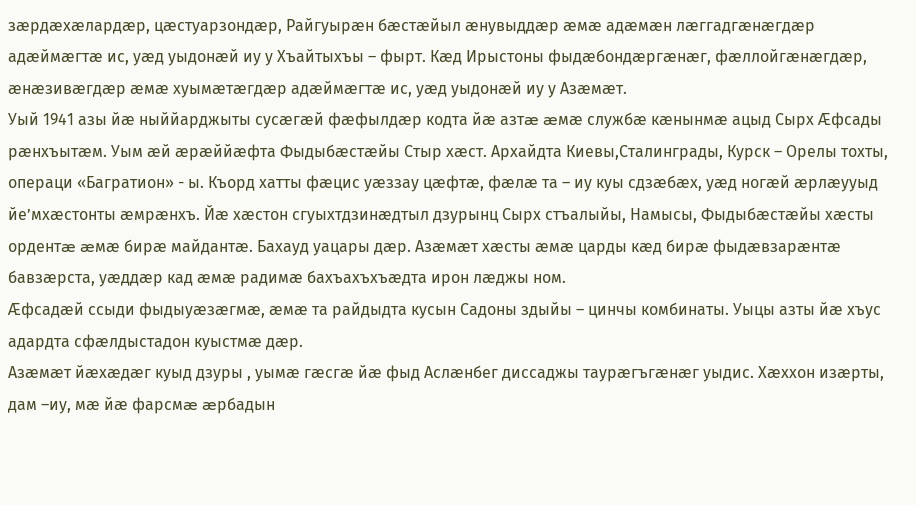зæрдæхæлардæр, цæстуарзондæр, Райгуырæн бæстæйыл æнувыддæр æмæ адæмæн лæггадгæнæгдæр адæймæгтæ ис, уæд уыдонæй иу у Хъайтыхъы – фырт. Кæд Ирыстоны фыдæбондæргæнæг, фæллойгæнæгдæр, æнæзивæгдæр æмæ хуымæтæгдæр адæймæгтæ ис, уæд уыдонæй иу у Азæмæт.
Уый 1941 азы йæ ныййарджыты сусæгæй фæфылдæр кодта йæ азтæ æмæ службæ кæнынмæ ацыд Сырх Æфсады рæнхъытæм. Уым æй æрæййæфта Фыдыбæстæйы Стыр хæст. Архайдта Киевы,Сталинграды, Курск – Орелы тохты, операци «Багратион» - ы. Къорд хатты фæцис уæззау цæфтæ, фæлæ та – иу куы сдзæбæх, уæд ногæй æрлæууыд йе’мхæстонты æмрæнхъ. Йæ хæстон сгуыхтдзинæдтыл дзурынц Сырх стъалыйы, Намысы, Фыдыбæстæйы хæсты ордентæ æмæ бирæ майдантæ. Бахауд уацары дæр. Азæмæт хæсты æмæ царды кæд бирæ фыдæвзарæнтæ бавзæрста, уæддæр кад æмæ радимæ бахъахъхъæдта ирон лæджы ном.
Æфсадæй ссыди фыдыуæзæгмæ, æмæ та райдыдта кусын Садоны здыйы – цинчы комбинаты. Уыцы азты йæ хъус адардта сфæлдыстадон куыстмæ дæр.
Азæмæт йæхæдæг куыд дзуры , уымæ гæсгæ йæ фыд Аслæнбег диссаджы таурæгъгæнæг уыдис. Хæххон изæрты, дам –иу, мæ йæ фарсмæ æрбадын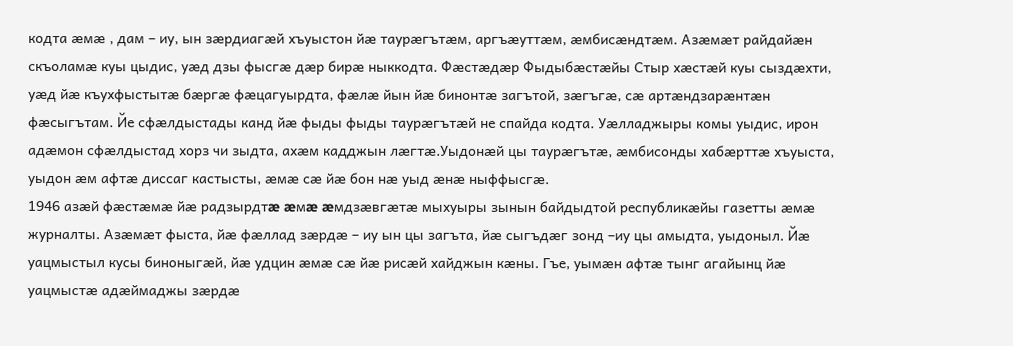кодта æмæ , дам – иу, ын зæрдиагæй хъуыстон йæ таурæгътæм, аргъæуттæм, æмбисæндтæм. Азæмæт райдайæн скъоламæ куы цыдис, уæд дзы фысгæ дæр бирæ ныккодта. Фæстæдæр Фыдыбæстæйы Стыр хæстæй куы сыздæхти, уæд йæ къухфыстытæ бæргæ фæцагуырдта, фæлæ йын йæ бинонтæ загътой, зæгъгæ, сæ артæндзарæнтæн фæсыгътам. Йе сфæлдыстады канд йæ фыды фыды таурæгътæй не спайда кодта. Уæлладжыры комы уыдис, ирон адæмон сфæлдыстад хорз чи зыдта, ахæм кадджын лæгтæ.Уыдонæй цы таурæгътæ, æмбисонды хабæрттæ хъуыста, уыдон æм афтæ диссаг кастысты, æмæ сæ йæ бон нæ уыд æнæ ныффысгæ.
1946 азæй фæстæмæ йæ радзырдтæ æмæ æмдзæвгæтæ мыхуыры зынын байдыдтой республикæйы газетты æмæ журналты. Азæмæт фыста, йæ фæллад зæрдæ – иу ын цы загъта, йæ сыгъдæг зонд –иу цы амыдта, уыдоныл. Йæ уацмыстыл кусы биноныгæй, йæ удцин æмæ сæ йæ рисæй хайджын кæны. Гъе, уымæн афтæ тынг агайынц йæ уацмыстæ адæймаджы зæрдæ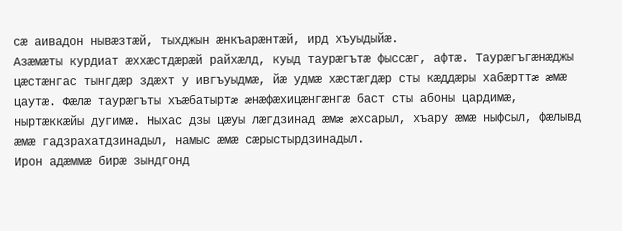сæ аивадон нывæзтæй, тыхджын æнкъарæнтæй, ирд хъуыдыйæ.
Азæмæты курдиат æххæстдæрæй райхæлд, куыд таурæгътæ фыссæг, афтæ. Таурæгъгæнæджы цæстæнгас тынгдæр здæхт у ивгъуыдмæ, йæ удмæ хæстæгдæр сты кæддæры хабæрттæ æмæ цаутæ. Фæлæ таурæгъты хъæбатыртæ æнæфæхицæнгæнгæ баст сты абоны цардимæ, ныртæккæйы дугимæ. Ныхас дзы цæуы лæгдзинад æмæ æхсарыл, хъару æмæ ныфсыл, фæлывд æмæ гадзрахатдзинадыл, намыс æмæ сæрыстырдзинадыл.
Ирон адæммæ бирæ зындгонд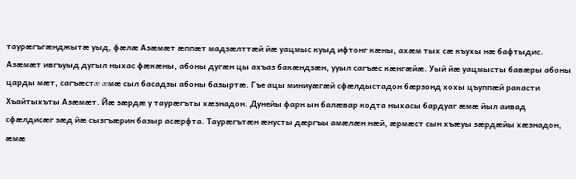таурæгъгæнджытæ уыд, фæлæ Азæмæт æппæт мадзæлттæй йæ уацмыс куыд ифтонг кæны, ахæм тых сæ къухы нæ бафтыдис. Азæмæт ивгъуыд дугыл ныхас фæкæны, абоны дугæн цы ахъаз бакæндзæн, ууыл сагъæс кæнгæйæ. Уый йæ уацмысты бавæры абоны царды мæт, сагъæстæ æмæ сыл басадзы абоны базыртæ. Гъе ацы миниуæгæй сфæлдыстадон бæрзонд хохы цъуппæй ракасти Хъайтыхъты Азæмæт. Йæ зæрдæ у таурæгъты хæзнадон. Дунейы фарн ын балæвар кодта ныхасы бардуаг æмæ йыл аивад сфæлдисæг зæд йæ сызгъæрин базыр асæрфта. Таурæгътæн æнусты дæргъы амæлæн нæй, æрмæст сын хъæуы зæрдæйы хæзнадон, æмæ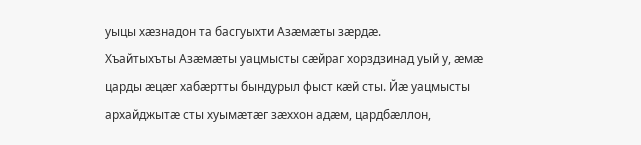уыцы хæзнадон та басгуыхти Азæмæты зæрдæ.
Хъайтыхъты Азæмæты уацмысты сæйраг хорздзинад уый у, æмæ царды æцæг хабæртты бындурыл фыст кæй сты. Йæ уацмысты архайджытæ сты хуымæтæг зæххон адæм, цардбæллон,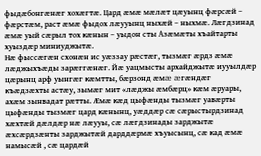фыдæбонгæнæг хохæгтæ. Цард æмæ мæлæт цæуынц фæрсæй – фæрстæм, раст æмæ фыдох лæууынц ныхæй – ныхмæ. Лæгдзинад æмæ уый сæрыл тох кæнын – уыдон сты Азæмæты хъайтарты хуыздæр миниуджытæ.
Нæ фыссæгæн схонæн ис уæззау рæстæг, тызмæг æрдз æмæ лæджыхъæды зарæггæнæг. Йæ уацмысты архайджытæ иууылдæр цæрынц арф уынгæг кæмтты, бæрзонд æмæ æгæндæг къæдзæхты астæу, зымæг мит «лæджы æмбæрц» кæм æруары, ахæм зынвадат рæтты. Æмæ кæд цыфæнды тызмæг уавæрты цыфæнды тызмæг цард кæнынц, уæддæр сæ сæрыстырдзинад хæхтæй дæлдæр нæ лæууы, сæ лæгдзинады зарджытæ æхсæрдзæнты зарджытæй дарддæрмæ хъуысынц, сæ кад æмæ намысæй , сæ цардæй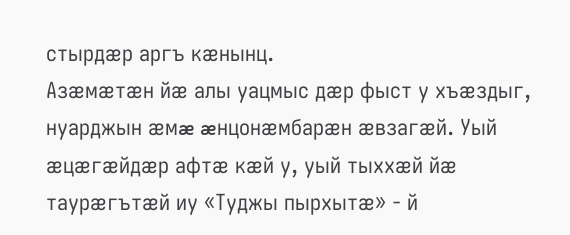стырдæр аргъ кæнынц.
Азæмæтæн йæ алы уацмыс дæр фыст у хъæздыг, нуарджын æмæ æнцонæмбарæн æвзагæй. Уый æцæгæйдæр афтæ кæй у, уый тыххæй йæ таурæгътæй иу «Туджы пырхытæ» - й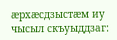æрхæсдзыстæм иу чысыл скъуыддзаг: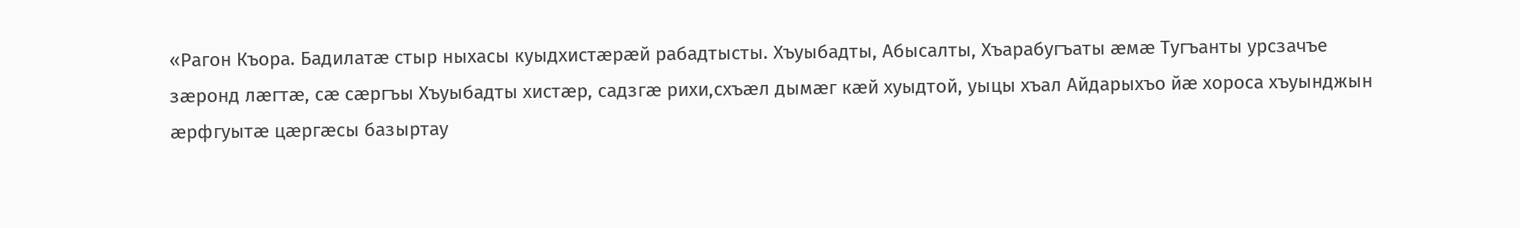«Рагон Къора. Бадилатæ стыр ныхасы куыдхистæрæй рабадтысты. Хъуыбадты, Абысалты, Хъарабугъаты æмæ Тугъанты урсзачъе зæронд лæгтæ, сæ сæргъы Хъуыбадты хистæр, садзгæ рихи,схъæл дымæг кæй хуыдтой, уыцы хъал Айдарыхъо йæ хороса хъуынджын æрфгуытæ цæргæсы базыртау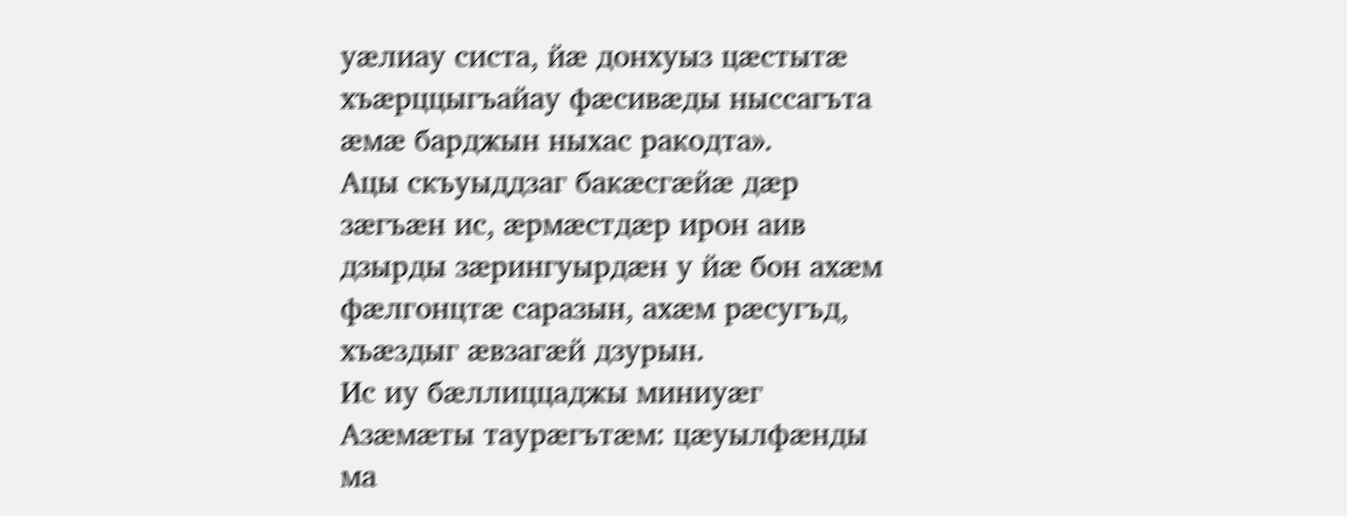уæлиау систа, йæ донхуыз цæстытæ хъæрццыгъайау фæсивæды ныссагъта æмæ барджын ныхас ракодта».
Ацы скъуыддзаг бакæсгæйæ дæр зæгъæн ис, æрмæстдæр ирон аив дзырды зæрингуырдæн у йæ бон ахæм фæлгонцтæ саразын, ахæм рæсугъд, хъæздыг æвзагæй дзурын.
Ис иу бæллиццаджы миниуæг Азæмæты таурæгътæм: цæуылфæнды ма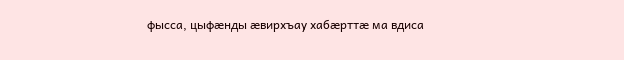фысса, цыфæнды æвирхъау хабæрттæ ма вдиса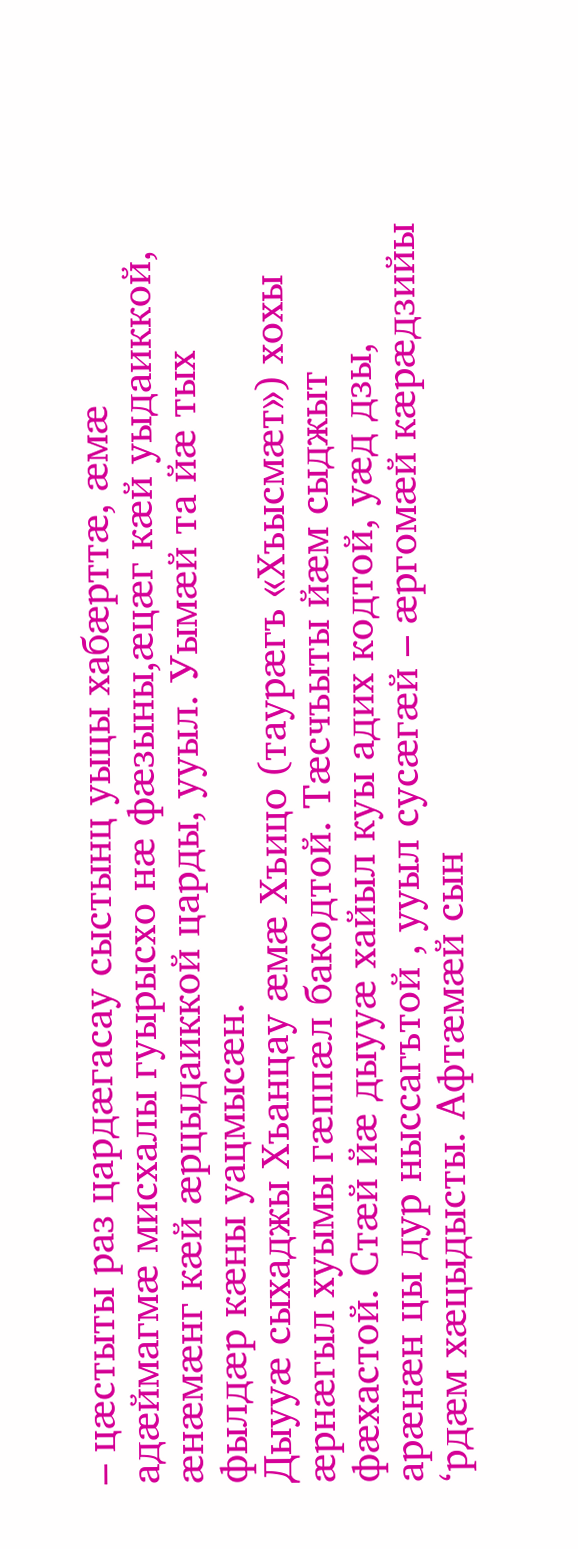– цæстыты раз цардæгасау сыстынц уыцы хабæрттæ, æмæ адæймагмæ мисхалы гуырысхо нæ фæзыны,æцæг кæй уыдаиккой, æнæмæнг кæй æрцыдаиккой царды, ууыл. Уымæй та йæ тых фылдæр кæны уацмысæн.
Дыууæ сыхаджы Хъанцау æмæ Хъицо (таурæгъ «Хъысмæт») хохы æрнæгыл хуымы гæппæл бакодтой. Тæсчъыты йæм сыджыт фæхастой. Стæй йæ дыууæ хайыл куы адих кодтой, уæд дзы, арæнæн цы дур ныссагътой , ууыл сусæгæй – æргомæй кæрæдзийы ‘рдæм хæцыдысты. Афтæмæй сын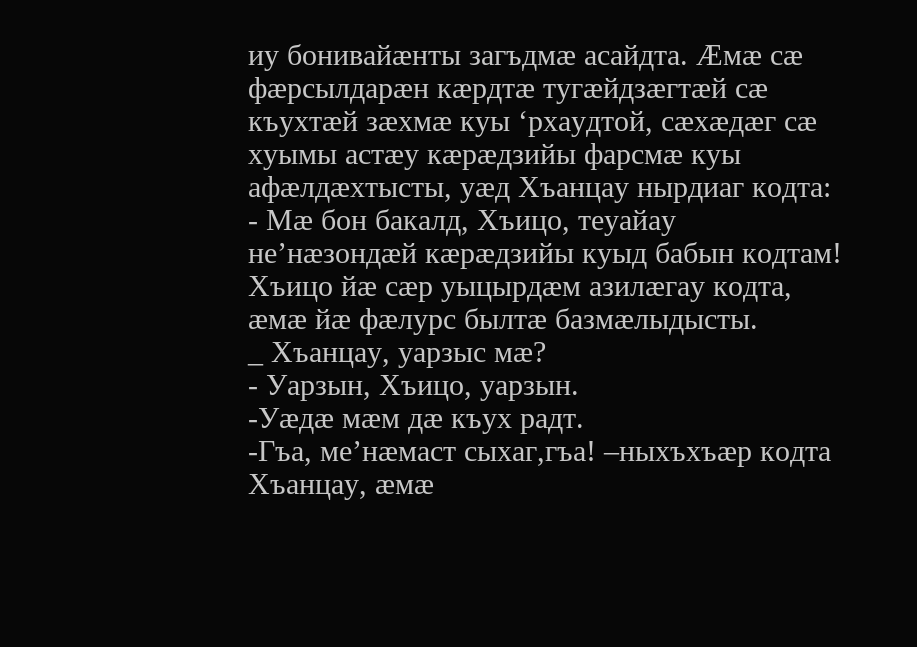иу бонивайæнты загъдмæ асайдта. Æмæ сæ фæрсылдарæн кæрдтæ тугæйдзæгтæй сæ къухтæй зæхмæ куы ‘рхаудтой, сæхæдæг сæ хуымы астæу кæрæдзийы фарсмæ куы афæлдæхтысты, уæд Хъанцау нырдиаг кодта:
- Мæ бон бакалд, Хъицо, теуайау не’нæзондæй кæрæдзийы куыд бабын кодтам!
Хъицо йæ сæр уыцырдæм азилæгау кодта, æмæ йæ фæлурс былтæ базмæлыдысты.
_ Хъанцау, уарзыс мæ?
- Уарзын, Хъицо, уарзын.
-Уæдæ мæм дæ къух радт.
-Гъа, ме’нæмаст сыхаг,гъа! –ныхъхъæр кодта Хъанцау, æмæ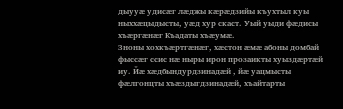дыууæ удисæг лæджы кæрæдзийы къухтыл куы ныххæцыдысты, уæд хур скаст. Уый уыди фæдисы хъæргæнæг Къадаты хъæумæ.
Зноны хохкъæртгæнæг, хæстон æмæ абоны домбай фыссæг ссис нæ ныры ирон прозаикты хуыздæртæй иу. Йæ хæдбындурдзинадæй , йæ уацмысты фæлгонцты хъæздыгдзинадæй, хъайтарты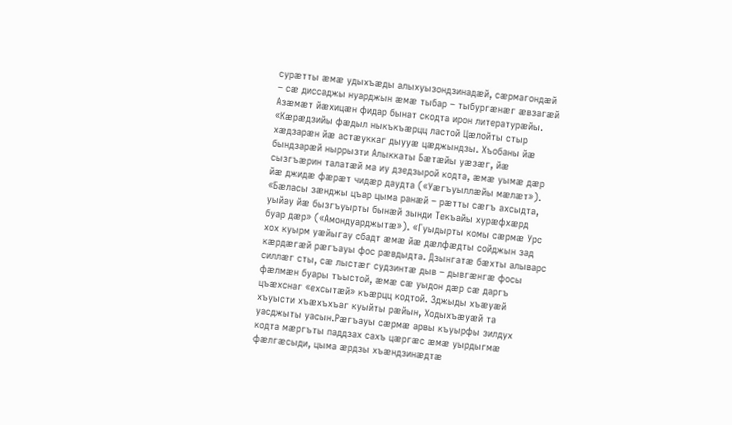сурæтты æмæ удыхъæды алыхуызондзинадæй, сæрмагондæй – сæ диссаджы нуарджын æмæ тыбар – тыбургæнæг æвзагæй Азæмæт йæхицæн фидар бынат скодта ирон литературæйы. «Кæрæдзийы фæдыл ныкъкъæрцц ластой Цæлойты стыр хæдзарæн йæ астæуккаг дыууæ цæджындзы. Хъобаны йæ бындзарæй ныррызти Алыккаты Бæтæйы уæзæг, йæ сызгъæрин талатæй ма иу дзедзырой кодта, æмæ уымæ дæр йæ джидæ фæрæт чидæр даудта («Уæгъуыллæйы мæлæт»). «Бæласы зæнджы цъар цыма ранæй – рæтты сæгъ ахсыдта, уыйау йæ бызгъуырты бынæй зынди Текъайы хурæфхæрд буар дæр» («Амондуарджытæ»). «Гуыдырты комы сæрмæ Урс хох куырм уæйыгау сбадт æмæ йæ дæлфæдты сойджын зад кæрдæгæй рæгъауы фос рæвдыдта. Дзынгатæ бæхты алыварс силлæг сты, сæ лыстæг судзинтæ дыв – дывгæнгæ фосы фæлмæн буары тъыстой, æмæ сæ уыдон дæр сæ даргъ цъæхснаг «ехсытæй» къæрцц кодтой. Зджыды хъæуæй хъуысти хъæхъхъаг куыйты рæйын, Ходыхъæуæй та уасджыты уасын.Рæгъауы сæрмæ арвы къуырфы зилдух кодта мæргъты паддзах сахъ цæргæс æмæ уырдыгмæ фæлгæсыди, цыма æрдзы хъæндзинæдтæ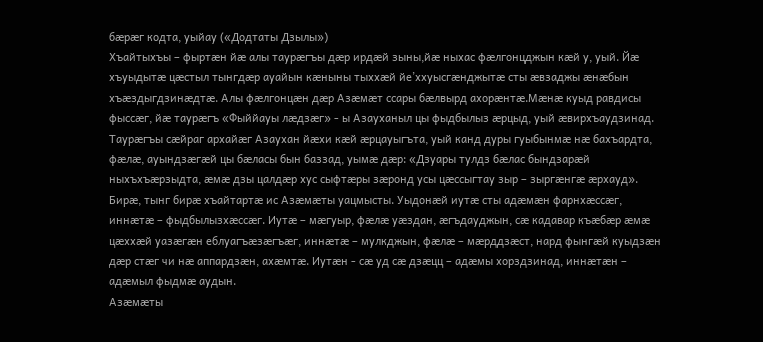бæрæг кодта, уыйау («Додтаты Дзылы»)
Хъайтыхъы – фыртæн йæ алы таурæгъы дæр ирдæй зыны,йæ ныхас фæлгонцджын кæй у, уый. Йæ хъуыдытæ цæстыл тынгдæр ауайын кæныны тыххæй йе’ххуысгæнджытæ сты æвзаджы æнæбын хъæздыгдзинæдтæ. Алы фæлгонцæн дæр Азæмæт ссары бæлвырд ахорæнтæ.Мæнæ куыд равдисы фыссæг, йæ таурæгъ «Фыййауы лæдзæг» - ы Азауханыл цы фыдбылыз æрцыд, уый æвирхъаудзинад. Таурæгъы сæйраг архайæг Азаухан йæхи кæй æрцауыгъта, уый канд дуры гуыбынмæ нæ бахъардта, фæлæ, ауындзæгæй цы бæласы бын баззад, уымæ дæр: «Дзуары тулдз бæлас бындзарæй ныхъхъæрзыдта, æмæ дзы цалдæр хус сыфтæры зæронд усы цæссыгтау зыр – зыргæнгæ æрхауд».
Бирæ, тынг бирæ хъайтартæ ис Азæмæты уацмысты. Уыдонæй иутæ сты адæмæн фарнхæссæг, иннæтæ – фыдбылызхæссæг. Иутæ – мæгуыр, фæлæ уæздан, æгъдауджын, сæ кадавар къæбæр æмæ цæххæй уазæгæн еблуагъæзæгъæг, иннæтæ – мулкджын, фæлæ – мæрддзæст, нард фынгæй куыдзæн дæр стæг чи нæ аппардзæн, ахæмтæ. Иутæн - сæ уд сæ дзæцц – адæмы хорздзинад, иннæтæн – адæмыл фыдмæ аудын.
Азæмæты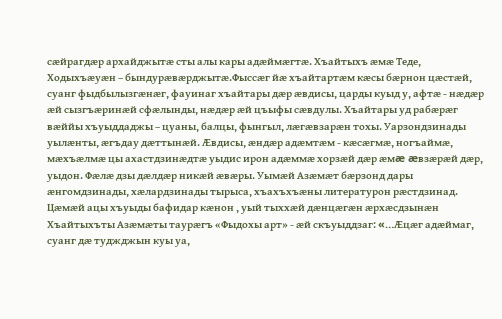сæйрагдæр архайджытæ сты алы кары адæймæгтæ. Хъайтыхъ æмæ Теде, Ходыхъæуæн – бындурæвæрджытæ.Фыссæг йæ хъайтартæм кæсы бæрнон цæстæй, суанг фыдбылызгæнæг, фауинаг хъайтары дæр æвдисы, царды куыд у, афтæ - нæдæр æй сызгъæринæй сфæлынды, нæдæр æй цъыфы сæвдулы. Хъайтары уд рабæрæг вæййы хъуыддаджы – цуаны, балцы, фынгыл, лæгæвзарæн тохы. Уарзондзинады уылæнты, æгъдау дæттынæй. Æвдисы, æндæр адæмтæм - кæсæгмæ, ногъаймæ, мæхъæлмæ цы ахастдзинæдтæ уыдис ирон адæммæ хорзæй дæр æмæ æвзæрæй дæр, уыдон. Фæлæ дзы дæлдæр никæй æвæры. Уымæй Азæмæт бæрзонд дары æнгомдзинады, хæлардзинады тырыса, хъахъхъæны литературон рæстдзинад.
Цæмæй ацы хъуыды бафидар кæнон , уый тыххæй дæнцæгæн æрхæсдзынæн Хъайтыхъты Азæмæты таурæгъ «Фыдохы арт» - æй скъуыддзаг: «…Æцæг адæймаг, суанг дæ туджджын куы уа,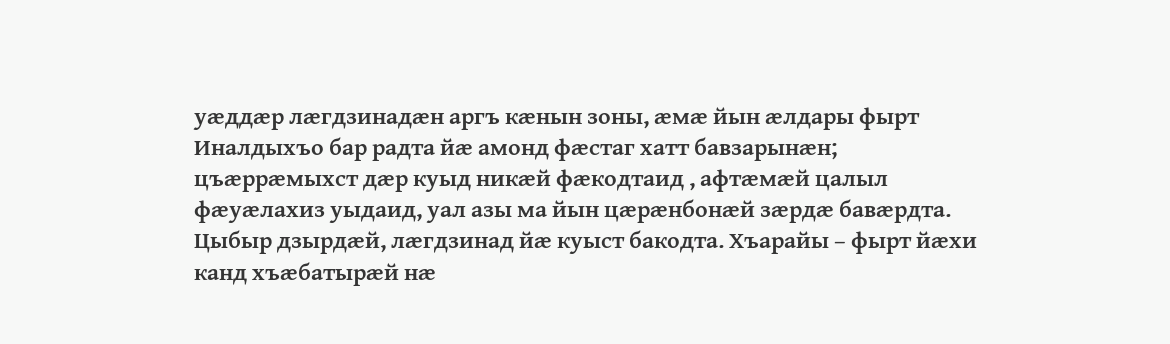уæддæр лæгдзинадæн аргъ кæнын зоны, æмæ йын æлдары фырт Иналдыхъо бар радта йæ амонд фæстаг хатт бавзарынæн; цъæррæмыхст дæр куыд никæй фæкодтаид , афтæмæй цалыл фæуæлахиз уыдаид, уал азы ма йын цæрæнбонæй зæрдæ бавæрдта.
Цыбыр дзырдæй, лæгдзинад йæ куыст бакодта. Хъарайы – фырт йæхи канд хъæбатырæй нæ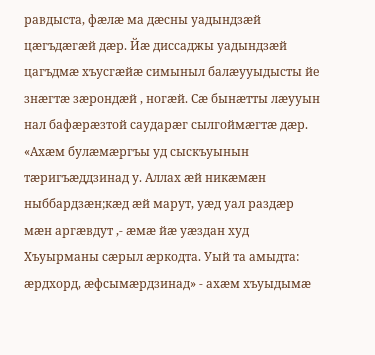равдыста, фæлæ ма дæсны уадындзæй цæгъдæгæй дæр. Йæ диссаджы уадындзæй цагъдмæ хъусгæйæ симыныл балæууыдысты йе знæгтæ зæрондæй , ногæй. Сæ бынæтты лæууын нал бафæрæзтой саударæг сылгоймæгтæ дæр.
«Ахæм булæмæргъы уд сыскъуынын тæригъæддзинад у. Аллах æй никæмæн ныббардзæн;кæд æй марут, уæд уал раздæр мæн аргæвдут ,- æмæ йæ уæздан худ Хъуырманы сæрыл æркодта. Уый та амыдта: æрдхорд, æфсымæрдзинад» - ахæм хъуыдымæ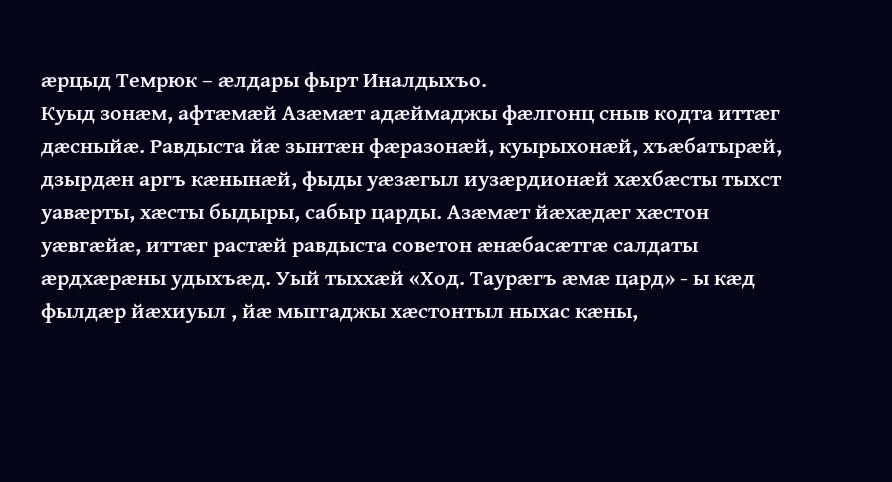æрцыд Темрюк – æлдары фырт Иналдыхъо.
Куыд зонæм, афтæмæй Азæмæт адæймаджы фæлгонц сныв кодта иттæг дæсныйæ. Равдыста йæ зынтæн фæразонæй, куырыхонæй, хъæбатырæй, дзырдæн аргъ кæнынæй, фыды уæзæгыл иузæрдионæй хæхбæсты тыхст уавæрты, хæсты быдыры, сабыр царды. Азæмæт йæхæдæг хæстон уæвгæйæ, иттæг растæй равдыста советон æнæбасæтгæ салдаты æрдхæрæны удыхъæд. Уый тыххæй «Ход. Таурæгъ æмæ цард» - ы кæд фылдæр йæхиуыл , йæ мыггаджы хæстонтыл ныхас кæны,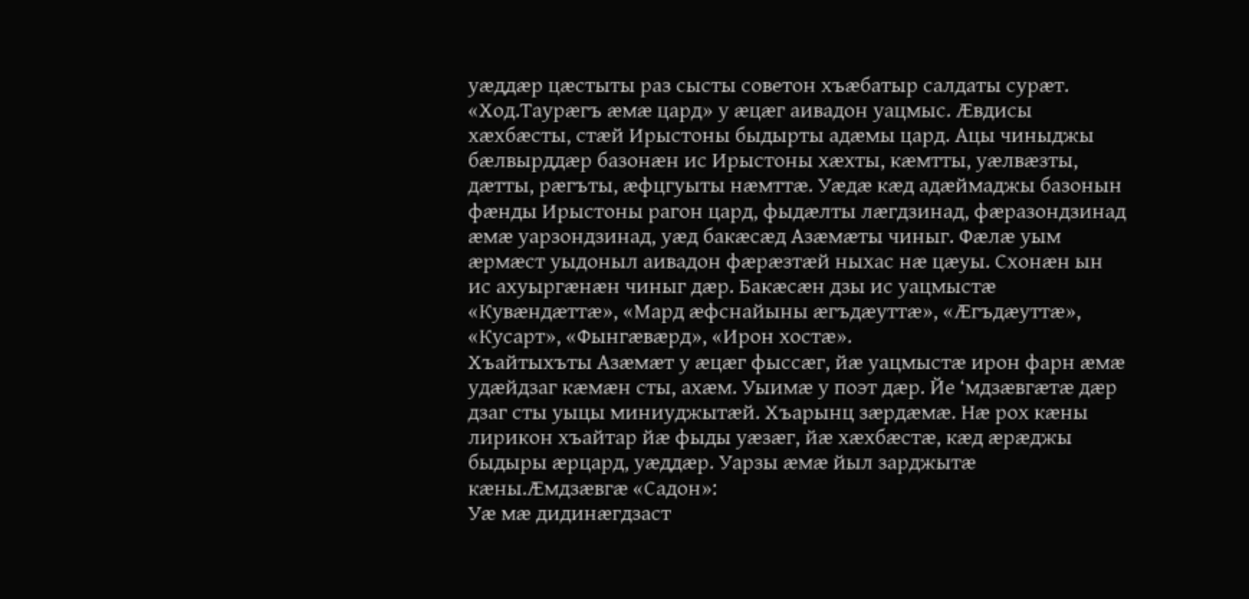уæддæр цæстыты раз сысты советон хъæбатыр салдаты сурæт.
«Ход.Таурæгъ æмæ цард» у æцæг аивадон уацмыс. Æвдисы хæхбæсты, стæй Ирыстоны быдырты адæмы цард. Ацы чиныджы бæлвырддæр базонæн ис Ирыстоны хæхты, кæмтты, уæлвæзты, дæтты, рæгъты, æфцгуыты нæмттæ. Уæдæ кæд адæймаджы базонын фæнды Ирыстоны рагон цард, фыдæлты лæгдзинад, фæразондзинад æмæ уарзондзинад, уæд бакæсæд Азæмæты чиныг. Фæлæ уым æрмæст уыдоныл аивадон фæрæзтæй ныхас нæ цæуы. Схонæн ын ис ахуыргæнæн чиныг дæр. Бакæсæн дзы ис уацмыстæ «Кувæндæттæ», «Мард æфснайыны æгъдæуттæ», «Æгъдæуттæ», «Кусарт», «Фынгæвæрд», «Ирон хостæ».
Хъайтыхъты Азæмæт у æцæг фыссæг, йæ уацмыстæ ирон фарн æмæ удæйдзаг кæмæн сты, ахæм. Уыимæ у поэт дæр. Йе ‘мдзæвгæтæ дæр дзаг сты уыцы миниуджытæй. Хъарынц зæрдæмæ. Нæ рох кæны лирикон хъайтар йæ фыды уæзæг, йæ хæхбæстæ, кæд æрæджы быдыры æрцард, уæддæр. Уарзы æмæ йыл зарджытæ кæны.Æмдзæвгæ «Садон»:
Уæ мæ дидинæгдзаст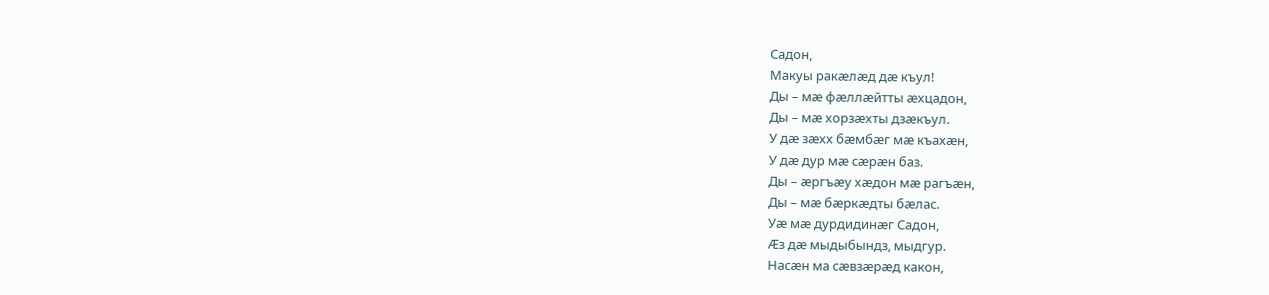Садон,
Макуы ракæлæд дæ къул!
Ды – мæ фæллæйтты æхцадон,
Ды – мæ хорзæхты дзæкъул.
У дæ зæхх бæмбæг мæ къахæн,
У дæ дур мæ сæрæн баз.
Ды – æргъæу хæдон мæ рагъæн,
Ды – мæ бæркæдты бæлас.
Уæ мæ дурдидинæг Садон,
Æз дæ мыдыбындз, мыдгур.
Насæн ма сæвзæрæд какон,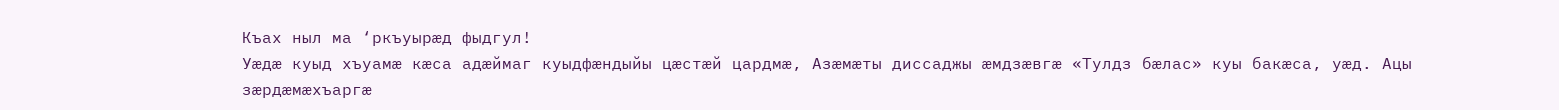Къах ныл ма ‘ркъуырæд фыдгул!
Уæдæ куыд хъуамæ кæса адæймаг куыдфæндыйы цæстæй цардмæ, Азæмæты диссаджы æмдзæвгæ «Тулдз бæлас» куы бакæса, уæд. Ацы зæрдæмæхъаргæ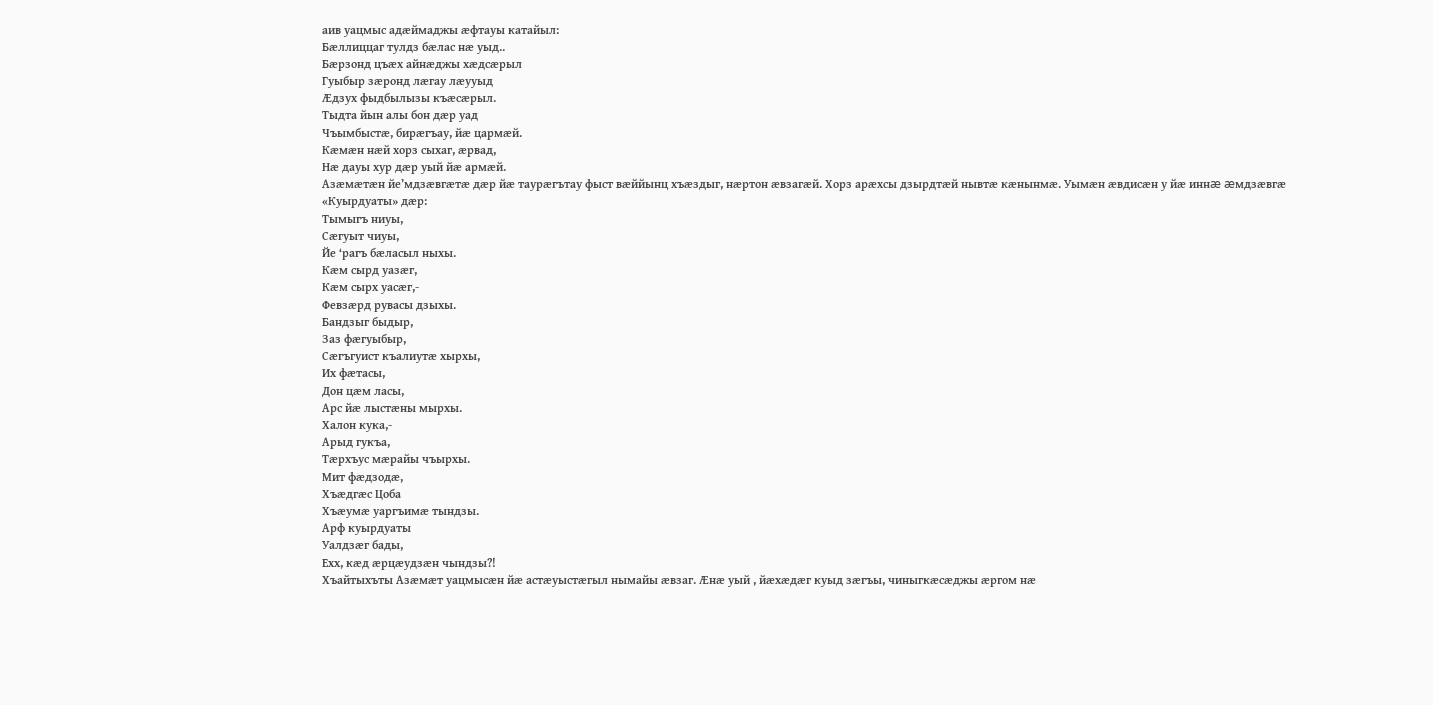аив уацмыс адæймаджы æфтауы катайыл:
Бæллиццаг тулдз бæлас нæ уыд..
Бæрзонд цъæх айнæджы хæдсæрыл
Гуыбыр зæронд лæгау лæууыд
Æдзух фыдбылызы къæсæрыл.
Тыдта йын алы бон дæр уад
Чъымбыстæ, бирæгъау, йæ цармæй.
Кæмæн нæй хорз сыхаг, æрвад,
Нæ дауы хур дæр уый йæ армæй.
Азæмæтæн йе’мдзæвгæтæ дæр йæ таурæгътау фыст вæййынц хъæздыг, нæртон æвзагæй. Хорз арæхсы дзырдтæй нывтæ кæнынмæ. Уымæн æвдисæн у йæ иннæ æмдзæвгæ «Куырдуаты» дæр:
Тымыгъ ниуы,
Сæгуыт чиуы,
Йе ‘рагъ бæласыл ныхы.
Кæм сырд уазæг,
Кæм сырх уасæг,-
Февзæрд рувасы дзыхы.
Бандзыг быдыр,
Заз фæгуыбыр,
Сæгъгуист къалиутæ хырхы,
Их фæтасы,
Дон цæм ласы,
Арс йæ лыстæны мырхы.
Халон кука,-
Арыд гукъа,
Тæрхъус мæрайы чъырхы.
Мит фæдзодæ,
Хъæдгæс Цоба
Хъæумæ уаргъимæ тындзы.
Арф куырдуаты
Уалдзæг бады,
Ехх, кæд æрцæудзæн чындзы?!
Хъайтыхъты Азæмæт уацмысæн йæ астæуыстæгыл нымайы æвзаг. Æнæ уый , йæхæдæг куыд зæгъы, чиныгкæсæджы æргом нæ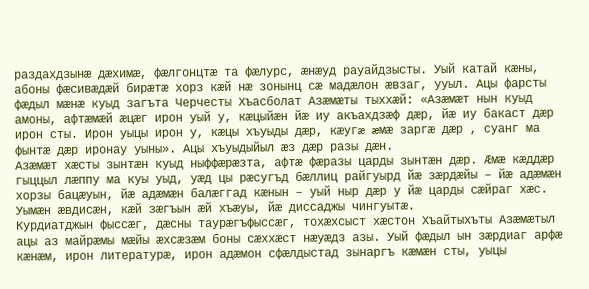раздахдзынæ дæхимæ, фæлгонцтæ та фæлурс, æнæуд рауайдзысты. Уый катай кæны, абоны фæсивæдæй бирæтæ хорз кæй нæ зонынц сæ мадæлон æвзаг, ууыл. Ацы фарсты фæдыл мæнæ куыд загъта Черчесты Хъасболат Азæмæты тыххæй: «Азæмæт нын куыд амоны, афтæмæй æцæг ирон уый у, кæцыйæн йæ иу акъахдзæф дæр, йæ иу бакаст дæр ирон сты. Ирон уыцы ирон у, кæцы хъуыды дæр, кæугæ æмæ заргæ дæр , суанг ма фынтæ дæр иронау уыны». Ацы хъуыдыйыл æз дæр разы дæн.
Азæмæт хæсты зынтæн куыд ныффæрæзта, афтæ фæразы царды зынтæн дæр. Æмæ кæддæр гыццыл лæппу ма куы уыд, уæд цы рæсугъд бæллиц райгуырд йæ зæрдæйы – йæ адæмæн хорзы бацæуын, йæ адæмæн балæггад кæнын – уый ныр дæр у йæ царды сæйраг хæс. Уымæн æвдисæн, кæй зæгъын æй хъæуы, йæ диссаджы чингуытæ.
Курдиатджын фыссæг, дæсны таурæгъфыссæг, тохæхсыст хæстон Хъайтыхъты Азæмæтыл ацы аз майрæмы мæйы æхсæзæм боны сæххæст нæуæдз азы. Уый фæдыл ын зæрдиаг арфæ кæнæм, ирон литературæ, ирон адæмон сфæлдыстад зынаргъ кæмæн сты, уыцы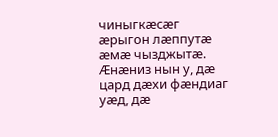чиныгкæсæг æрыгон лæппутæ æмæ чызджытæ. Æнæниз нын у, дæ цард дæхи фæндиаг уæд, дæ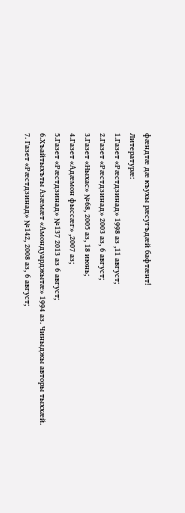фæндтæ дæ къухы рæсугъдæй бафтæнт!
Литературæ:
1.Газет «Рæстдзинад» 1998 аз ,11 август;
2.Газет «Рæстдзинад» 2003 аз, 6 август;
3.Газет «Ныхас» №68, 2005 аз, 18 июнь;
4.Газет «Адæмон фыссæг» ,2007 аз;
5.Газет «Рæстдзинад» №137 2013 аз 6 август;
6.Хъайтыхъты Азæмæт «Амондуарджытæ» 1994 аз. Чиныджы авторы тыххæй.
7. Газет «Рæстдзинад» №142, 2008 аз, 6 август;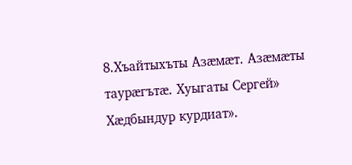8.Хъайтыхъты Азæмæт. Азæмæты таурæгътæ. Хуыгаты Сергей»
Хæдбындур курдиат».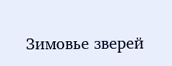Зимовье зверей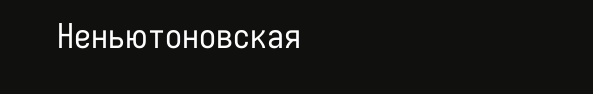Неньютоновская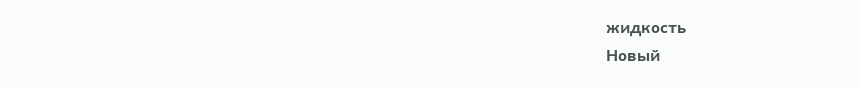жидкость
Новый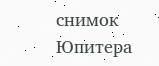снимок Юпитера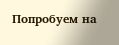Попробуем на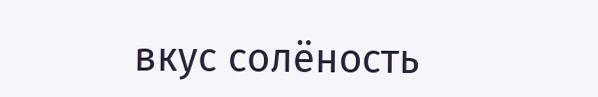вкус солёность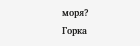моря?
Горка